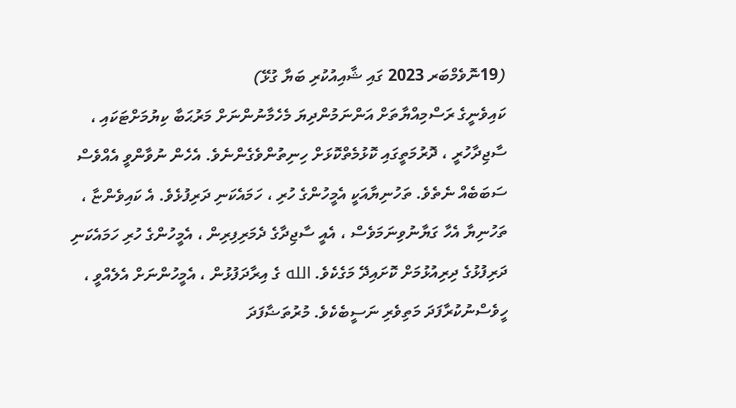(19ނޮވެމްބަރ 2023 ގައި ޝާއިއުކުރި ބަޔާ ގުޅޭ)
ކައިވެނީގެ ރަސްމިއްޔާތަށް އަންނަމުންދިޔަ މެހެމާނުންނަށް މަރުޙަބާ ކިޔުމަށްޓަކައި ، ސާޖިދާހުރީ ، ދޮރުމަތީގައި ކޮޅުމެތްކޮޅަށް ހިނިތުންވެގެންނެވެ. އެހެން ނުވާންވީ އެއްވެސް ސަބަބެއް ނެތެވެ. ތަހުނިޔާއަކީ އެމީހުންގެ ހުރި ، ހަމައެކަނި ދަރިފުޅެވެ. އެ ކައިވެންޏާ ، ތަހުނިޔާ އެހާ ގަޔާނުވިނަމަވެސް ، އެއީ ސާޖިދާގެ ދެމަރިފިރިން ، އެމީހުންގެ ހުރި ހަމައެކަނި ދަރިފުޅުގެ ދިރިއުޅުމަށް ކޮށައިދޭ މަގެކެވެ. الله ގެ އިރާދަފުޅުން ، އެމީހުންނަށް އެލެއްވީ ، ހީވެސްނުކުރާފަދަ މަތިވެރި ނަސީބެކެވެ. މުރުތަޟާފަދަ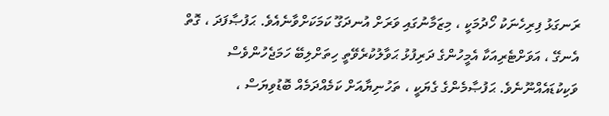ރަނގަޅު ފިރިހެނަކު ހޯދުމަކީ ، މިޒަމާނުގައި ވަރަށް އުނދަގޫ ކަމަކަށްވާނެއެވެ. ޙަފުޞާފަދަ ، ގޮތް އެނގޭ ، އަވަށްޓެރިއަކާ އެމީހުންގެ ދަރިފުޅު ޙަވާލުކުރެވޭތީ ހިތަށްލިބޭ ހަމަޖެހުންވެސް ވަކިކުޑައެއްނޫނެވެ. ޙަފުޞާމެންގެ ގެޔަކީ ، ތަހުނިޔާއަށް ކަމެއްދަމެއް ބޮޑުވިޔަސް ،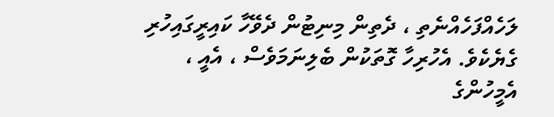ލަހެއްފަހެއްނެތި ، ދެތިން މިނިޓުން ދެވޭހާ ކައިރީގައިހުރި ގެޔެކެވެ. އެހުރިހާ ގޮތަކުން ބެލިނަމަވެސް ، އެއީ ، އެމީހުންގެ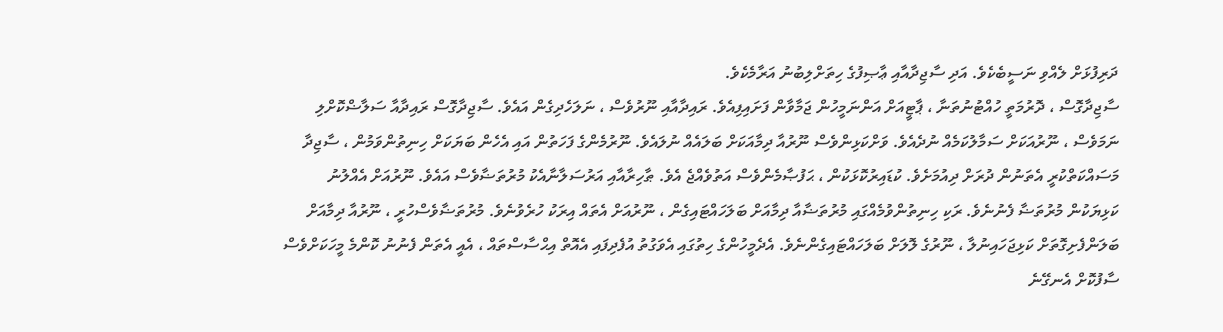ދަރިފުޅަށް ލެއްވި ނަސީބެކެވެ. އަދި ސާޖިދާއާއި ޢާޞިފުގެ ހިތަށްލިބުނު އަރާމެކެވެ.
ސާޖިދާގޮސް ، ދޮރުމަތީ ހުއްޓުނުތަނާ ، ޕާޓީއަށް އަންނަމީހުން ޖަމާވާން ފަށައިފިއެވެ. ރައިދާއާއި ނޫރުވެސް ، ނަލަހެދިގެން އައެވެ. ސާޖިދާގޮސް ރައިދާއާ ސަލާޟްކޮށްލި ނަމަވެސް ، ނޫރުއަކަށް ސަމާލުކަމެއް ނުދެއެވެ. ވަށްކަޅިންވެސް ނޫރުއާ ދިމާއަކަށް ބަލައެއް ނުލައެވެ. ނޫރުމެންގެ ފަހަތުން އައި އެހެން ބަޔަކަށް ހިނިތުންވަމުން ، ސާޖިދާ މަސައްކަތްކުރީ އެތަނުން ދުރަށް ދިއުމަށެވެ. ކުޑައިރުކޮޅަކުން ، ޙަފުޞާމެންވެސް އަތުވެއްޖެ އެވެ. ޠާހިރާއާއި އަރުސަލާނާއެކު މުރުތަޟާވެސް އައެވެ. ނޫރުއަށް އެއްލުނު ކަޅިޔަކުން މުރުތަޟާ ފެނުނެވެ. ރަކި ހިނިތުންވުމެއްގައި މުރުތަޟާއާ ދިމާއަށް ބަލަހައްޓައިގެން ، ނޫރުއަށް އެތައް އިރަކު ހުރެވުނެވެ. މުރުތަޟާވެސްހުރީ ، ނޫރުއާ ދިމާއަށް ބަލަންފެށިގޮތަށް ކަޅިޖަހައިނުލާ ، ނޫރުގެ ލޮލަށް ބަލަހައްޓައިގެންނެވެ. އެދެމީހުންގެ ހިތުގައި އެވަގުތު އުފެދިފައި އެއޮތް އިޙްސާސްތައް ، އެއީ އެތަން ފެނުނު ކޮންމެ މީހަކަށްވެސް ސާފުކޮށް އެނގޭނެ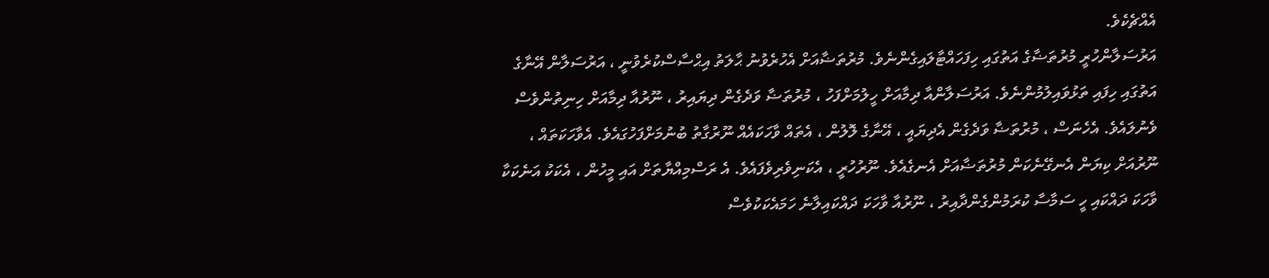އެއްޗެކެވެ.
އަރުސަލާންހުރީ މުރުތަޟާގެ އަތުގައި ހިފަހައްޓާލައިގެންނެވެ. މުރުތަޟާއަށް އެހުރެވުނު ޙާލަތު އިޙްސާސްކުރެވުނީ ، އަރުސަލާން އޭނާގެ އަތުގައި ހިފައި ތަޅުވައިލުމުންނެވެ. އަރުސަލާންއާ ދިމާއަށް ހީލުމަށްފަހު ، މުރުތަޟާ ވަދެގެން ދިޔައިރު ، ނޫރުއާ ދިމާއަށް ހިނިތުންވެސް ވެނުލައެވެ. އެހެނަސް ، މުރުތަޟާ ވަދެގެން އެދިޔައީ ، އޭނާގެ ލޮލުން ، އެތައް ވާހަކައެއް ނޫރުގާތު ބުނުމަށްފަހުގައެވެ. އެވާހަކަތައް ، ނޫރުއަށް ކިޔަން އެނގޭނެކަން މުރުތަޟާއަށް އެނގެއެވެ. ނޫރުހުރީ ، އެކަނިވެރިވެފައެވެ. އެ ރަސްމިއްޔާތަށް އައި މީހުން ، އެކަކު އަނެކަކާ ވާހަކަ ދައްކައި ހީ ސަމާސާ ކުރަމުންގެންދާއިރު ، ނޫރުއާ ވާހަކަ ދައްކައިލާނެ ހަމައެކަކުވެސް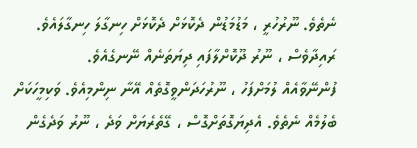ނެތެވެ. ނޫރުހުރީ ، މަޑުމަޑުން ދެކޮޅަށް ދެކޮޅަށް ހިނގާލަ ހިނގާލައެވެ. ރައިދާވެސް ، ނޫރު ދޫކޮށްލާފައި ދިޔަތަނެއް ނޭނގެއެވެ.
ފުންނޭވާއެއް ލުމަށްފަހު ، ނޫރުހަދަންވީގޮތެއް އޭނާ ނިންމިއެވެ. ވަކިމީހަކަށް ބެލުމެއް ނެތެވެ. އެދިޔަގޮތަށްގޮސް ، ގޭތެރެޔަށް ވަދެ ، ނޫރު ވަދެގެން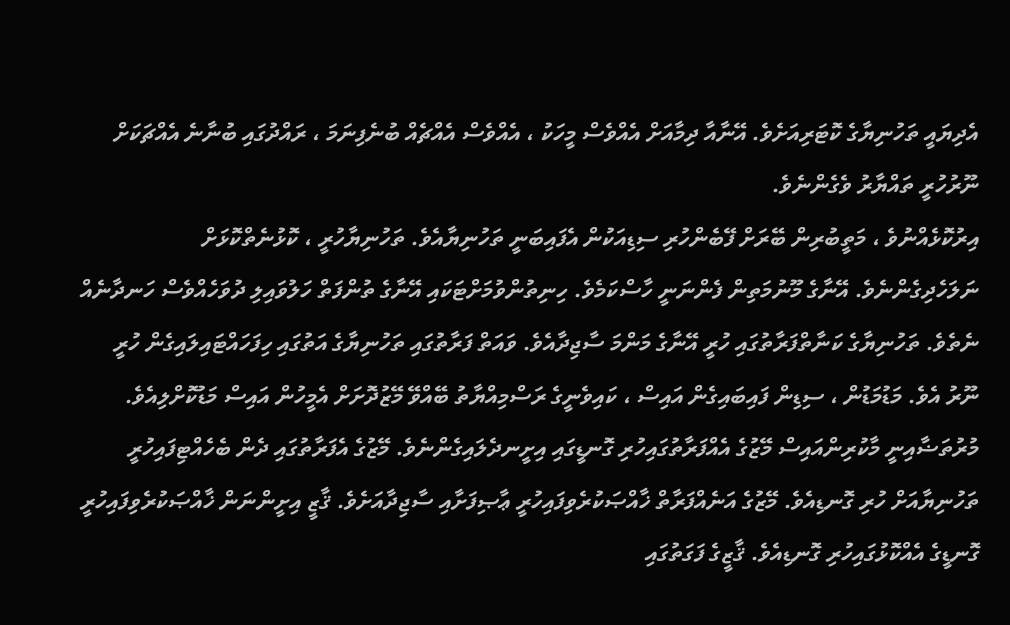އެދިޔައީ ތަހުނިޔާގެ ކޮޓަރިއަށެވެ. އޭނާއާ ދިމާއަށް އެއްވެސް މީހަކު ، އެއްވެސް އެއްޗެއް ބުނެފިނަމަ ، ރައްދުގައި ބުނާނެ އެއްޗަކަށް ނޫރުހުރީ ތައްޔާރު ވެގެންނެވެ.
އިރުކޮޅެއްނުވެ ، މަތީބުރިން ބޭރަށް ފޭބެންހުރި ސިޑިއަކުން އެފައިބަނީ ތަހުނިޔާއެވެ. ތަހުނިޔާހުރީ ، ކޮޅުނެތްކޮޅަށް ނަލަހެދިގެންނެވެ. އޭނާގެ މޫނުމަތިން ފެންނަނީ ހާސްކަމެވެ. ހިނިތުންވުމަށްޓަކައި އޭނާގެ ތުންފަތް ހަލުވައިލި ދުވަހެއްވެސް ހަނދާނެއް ނެތެވެ. ތަހުނިޔާގެ ކަނާތްފަރާތުގައި ހުރީ އޭނާގެ މަންމަ ސާޖިދާއެވެ. ވައަތް ފަރާތުގައި ތަހުނިޔާގެ އަތުގައި ހިފަހައްޓައިލައިގެން ހުރީ ނޫރު އެވެ. މަޑުމަޑުން ، ސިޑިން ފައިބައިގެން އައިސް ، ކައިވެނީގެ ރަސްމިއްޔާތު ބޭއްވޭ މޭޒުދޮށަށް އެމީހުން އައިސް މަޑުކޮށްލިއެވެ.
މުރުތަޟާއިނީ މާކުރިންއައިސް މޭޒުގެ އެއްފަރާތުގައިހުރި ގޮނޑީގައި އިށީނދެލައިގެންނެވެ. މޭޒުގެ އެފަރާތުގައި ދެން ބެހެއްޓިފައިހުރީ ތަހުނިޔާއަށް ހުރި ގޮނޑިއެވެ. މޭޒުގެ އަނެއްފަރާތް ޚާއްޞަކުރެވިފައިހުރީ ޢާޞިފަށާއި ސާޖިދާއަށެވެ. ޤާޒީ އިށީންނަން ޚާއްޞަކުރެވިފައިހުރީ ގޮނޑީގެ އެއްކޮޅުގައިހުރި ގޮނޑިއެވެ. ޤާޒީގެ ފަގަތުގައި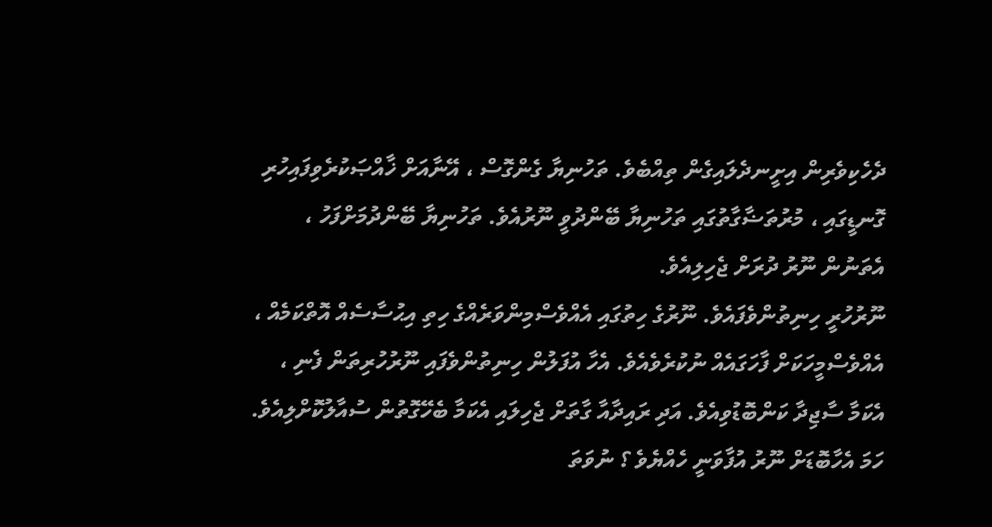ދެހެކިވެރިން އިށީނދެލައިގެން ތިއްބެވެ. ތަހުނިޔާ ގެންގޮސް ، އޭނާއަށް ޚާއްޞަކުރެވިފައިހުރި ގޮނޑީގައި ، މުރުތަޟާގާތުގައި ތަހުނިޔާ ބޭންދުވީ ނޫރުއެވެ. ތަހުނިޔާ ބޭންދުމަށްފަހު ، އެތަނުން ނޫރު ދުރަށް ޖެހިލިއެވެ.
ނޫރުހުރީ ހިނިތުންވެފައެވެ. ނޫރުގެ ހިތުގައި އެއްވެސްމިންވަރެއްގެ ހިތި އިޙުސާސެއް އޮތްކަމެއް ، އެއްވެސްމީހަކަށް ފާހަގައެއް ނުކުރެވެއެވެ. އެހާ އުފަލުން ހިނިތުންވެފައި ނޫރުހުރިތަން ފެނި ، އެކަމާ ސާޖިދާ ކަންބޮޑުވިއެވެ. އަދި ރައިދާއާ ގާތަށް ޖެހިލައި އެކަމާ ބެހޭގޮތުން ސުއާލުކޮށްލިއެވެ. ހަމަ އެހާބޮޑަށް ނޫރު އުފާވަނީ ހެއްޔެވެ ؟ ނުވަތަ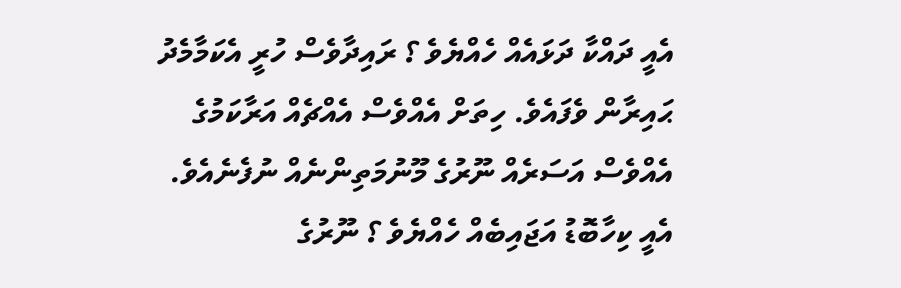އެއީ ދައްކާ ދަޅައެއް ހެއްޔެވެ ؟ ރައިދާވެސް ހުރީ އެކަމާމެދު ޙައިރާން ވެފައެވެ. ހިތަށް އެއްވެސް އެއްޗެއް އަރާކަމުގެ އެއްވެސް އަސަރެއް ނޫރުގެ މޫނުމަތިންނެއް ނުފެނެއެވެ. އެއީ ކިހާބޮޑު އަޖައިބެއް ހެއްޔެވެ ؟ ނޫރުގެ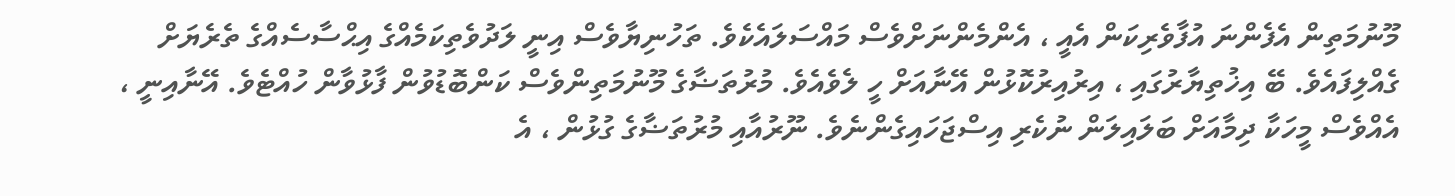މޫނުމަތިން އެފެންނަ އުފާވެރިކަން އެއީ ، އެންމެންނަށްވެސް މައްސަލައެކެވެ. ތަހުނިޔާވެސް އިނީ ލަދުވެތިކަމެއްގެ އިޙްސާސެއްގެ ތެރެޔަށް ގެއްލިފައެވެ. ބޭ އިޚުތިޔާރުގައި ، އިރުއިރުކޮޅުން އޭނާއަށް ހީ ލެވެއެވެ. މުރުތަޟާގެ މޫނުމަތިންވެސް ކަންބޮޑުވުން ފާޅުވާން ހުއްޓެވެ. އޭނާއިނީ ، އެއްވެސް މީހަކާ ދިމާއަށް ބަލައިލަން ނުކެރި އިސްޖަހައިގެންނެވެ. ނޫރުއާއި މުރުތަޟާގެ ގުޅުން ، އެ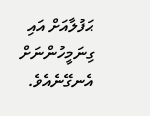ޙަފުލާއަށް އައި ގިނަމީހުންނަށް އެނގޭނެއެވެ.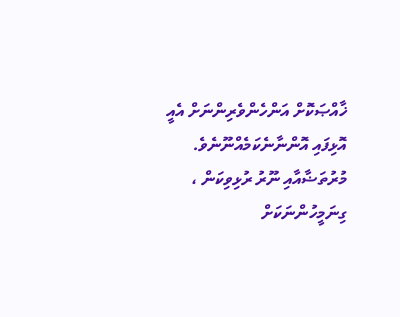ޚާއްޞަކޮށް އަންހެންވެރިންނަށް އެއީ އޮޅިފައި އޮންނާނެކަމެއްނޫނެވެ. މުރުތަޟާއާއި ނޫރު ރުޅިވިކަން ، ގިނަމީހުންނަކަށް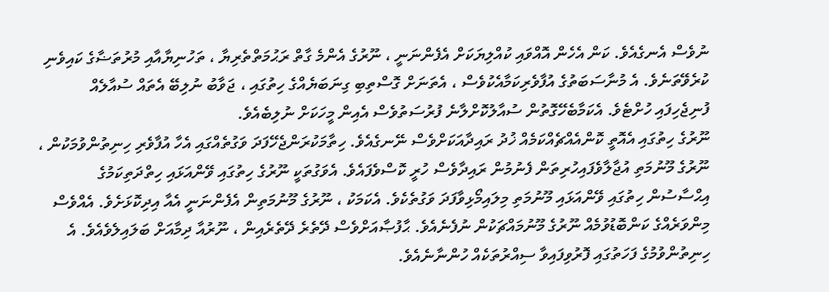ނުވެސް އެނގެއެވެ. ކަން އެހެން އޮއްވައި ކުއްލިޔަކަށް އެފެންނަނީ ، ނޫރުގެ އެންމެ ގާތް ރަޙުމަތްތެރިޔާ ، ތަހުނިޔާއާއި މުރުތަޟާގެ ކައިވެނި ކުރެވޭތަނެވެ. އެ މުނާސަބަތުގެ އުފާވެރިކަމާއެކުވެސް ، އެތަނަށް ގޮސްތިބި ގިނަބަޔެއްގެ ހިތުގައި ، ޖަވާބު ނުލިބޭ އެތައް ސުއާލެއް ފުނިޖެހިފައި ހުށްޓެވެ. އެކަމާބެހޭގޮތުން ސުއާލުކޮށްލާނެ ފުރުސަތުވެސް އެއިން މީހަކަށް ނުލިބެއެވެ.
ނޫރުގެ ހިތުގައި އެއޮތީ ކޮންއެއްޗެއްކަމެއް ޚުދު ރައިދާއަކަށްވެސް ނޭނގެއެވެ. ހިތާމަކުރަންޖެހޭފަދަ ވަގުތެއްގައި އެހާ އުފާވެރި ހިނިތުންވުމަކުން ، ނޫރުގެ މޫނުމަތި އުޖާލާވެފައިހުރިތަން ފެނުމުން ރައިދާވެސް ހުރީ ކޮސްވެފައެވެ. އެވަގުތަކީ ނޫރުގެ ހިތުގައި ވޭންއަޅައި ހިތްދަތިކަމުގެ އިޙްސާސުން ހިތުގައި ވޭންއަޅައި މޫނުމަތި މިލައިމޯޅިވާފަދަ ވަގުތެކެވެ. އެކަމަކު ، ނޫރުގެ މޫނުމަތިން އެފެންނަނީ އެއާ އިދިކޮޅަށެވެ. އެއްވެސް މިންވަރެއްގެ ކަންބޮޑުވުމެއް ނޫރުގެ މޫނުމައްޗަކުން ނުފެނެއެވެ. ޙާފުޞާއަށްވެސް ދޭތެރެ ދޭތެރެއިން ، ނޫރުއާ ދިމާއަށް ބަލައިލެވެއެވެ. އެ ހިނިތުންވުމުގެ ފަހަތުގައި ފޮރުވިފައިވާ ސިއްރުތަކެއް ހުންނާނެއެވެ.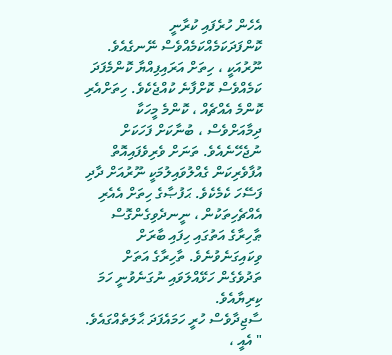އެހެން ހުރެފައި ކުރާނީ ކޮންފަދަކަމެއްކަމެއްވެސް ނޭނގެއެވެ. ނޫރުއަކީ ، ހިތަށް އަރައިފިއްޔާ ކޮންމެފަދަ ކަމެއްވެސް ކޮށްފާނެ ކުއްޖެކެވެ. ހިތަށްއެރި ކޮންމެ އެއްޗެއް ، ކޮންމެ މީހަކާ ދިމާއަށްވެސް ، ބުނާކަށް ފަހަކަށް ނުޖެހޭނެއެވެ. ތަނަށް ވެރިވެފައިއޮތް އުފާވެރިކަން ގެއްލުވައިލުމަކީ ނޫރުއަށް ދާދި ފަސޭހަ ކެމެކެވެ. ޙަފުޞާގެ ހިތަށް އެއެރި އެއްޗެހިތަކުން ، ނީނދެވިގެންގޮސް ޠާހިރާގެ އަތުގައި ހިފައި ބާރަށް ވިކައިގަނެވުނެވެ. ތާހިރާގެ އަތަށް ތަދުވެގެން ހަޅޭއްލަވައި ނުގަނެވުނީ ހަމަ ކިރިޔާއެވެ.
ސާޖިދާވެސް ހުރީ ހަމައެފަދަ ޙާލަތެއްގައެވެ.
" އެއީ ،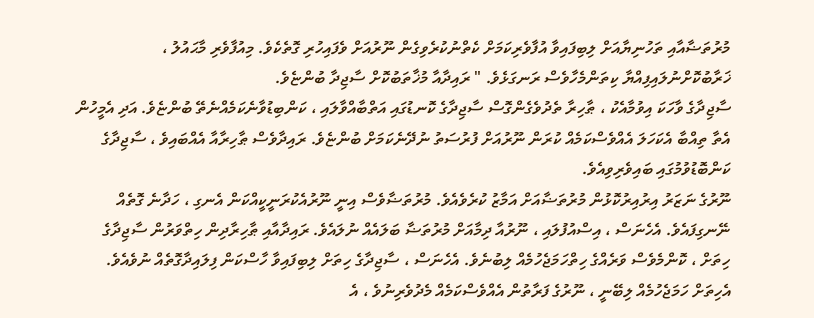މުރުތަޟާއާއި ތަހުނިޔާއަށް ލިބިފައިވާ އުފާވެރިކަމަށް ކެތްނުކުރެވިގެން ނޫރުއަށް ވެފައިހުރި ގޮތެކެވެ. މިއުފާވެރި މާޙައުލު ، ޚަރާބުކޮށްނުލައިފިއްޔާ ކިތަންމެހާވެސް ރަނގަޅެވެ. " ރައިދާއާ މުޚާތަބުކޮށް ސާޖިދާ ބުންޏެވެ.
ސާޖިދާގެ ވާހަކަ އިވުމާއެކު ، ޠާހިރާ ތެދުވެގެންގޮސް ސާޖިދާގެ ކޮނޑުގައި އަތްބާއްވާލައި ، ކަންބިޑުވާނެކަމެއްނެތޭ ބުންޏެވެ. އަދި އެމީހުން އެތާ ތިއްބާ އެކަހަލަ އެއްވެސްކަމެއް ކުރަން ނޫރުއަށް ފުރުސަތު ނުދޭނެކަމަށް ބުންޏެވެ. ރައިދާވެސް ޠާހިރާއާ އެއްބައިވެ ، ސާޖިދާގެ ކަންބޮޑުވުމުގައި ބައިވެރިވިއެވެ.
ނޫރުގެ ނަޒަރު އިރުއިރުކޮޅުން މުރުތަޟާއަށް އަމާޒު ކުރެވެއެވެ. މުރުތަޟާވެސް އިނީ ނޫރުއެކުރަނީކީއްކަން އެނގި ، ހަދާނެ ގޮތެއް ނޭނގިފައެވެ. އެހެނަސް ، އިސްއުފުލައި ، ނޫރުއާ ދިމާއަށް މުރުތަޟާ ބަލައެއް ނުލައެވެ. ރައިދާއާއި ޠާހިރާދިން ހިތްވަރުން ސާޖިދާގެ ހިތަށް ، ކޮންމެވެސް ވަރެއްގެ ހިތްހަމަޖެހުމެއް ލިބުނެވެ. އެހެނަސް ، ސާޖިދާގެ ހިތަށް ލިބިފައިވާ ހާސްކަން ފިލައިދާގޮތެއް ނުވެއެވެ. އެހިތަށް ހަމަޖެހުމެއް ލިބޭނީ ، ނޫރުގެ ފަރާތުން އެއްވެސްކަމެއް މެދުވެރިނުވެ ، އެ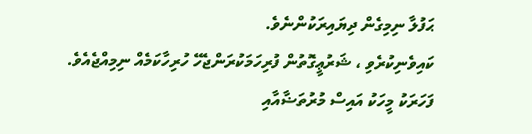ޙަފުލާ ނިމިގެން ދިޔައިރަކުންނެވެ.
ކައިވެނިކުރެވި ، ޝަރުޢީގޮތުން ފުރިހަމަކުރަންޖެހޭ ހުރިހާކަމެއް ނިމިއްޖެއެވެ. ފަހަރަކު މީހަކު އައިސް މުރުތަޟާއާއި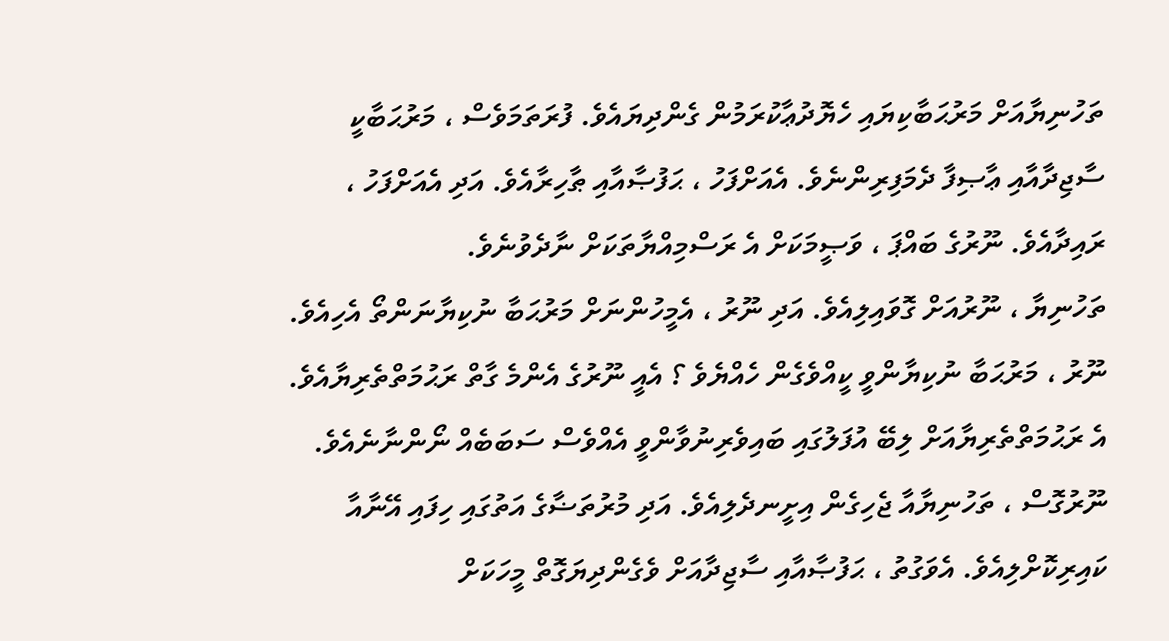ތަހުނިޔާއަށް މަރުޙަބާކިޔައި ހެޔޮދުޢާކުރަމުން ގެންދިޔައެވެ. ފުރަތަމަވެސް ، މަރުޙަބާކީ ސާޖިދާއާއި ޢާޞިފާ ދެމަފިރިންނެވެ. އެއަށްފަހު ، ޙަފުޞާއާއި ޠާހިރާއެވެ. އަދި އެއަށްފަހު ، ރައިދާއެވެ. ނޫރުގެ ބައްޕަ ، ވަޞީމަކަށް އެ ރަސްމިއްޔާތަކަށް ނާދެވުނެވެ.
ތަހުނިޔާ ، ނޫރުއަށް ގޮވައިލިއެވެ. އަދި ނޫރު ، އެމީހުންނަށް މަރުޙަބާ ނުކިޔާނަންތޯ އެހިއެވެ. ނޫރު ، މަރުޙަބާ ނުކިޔާންވީ ކީއްވެގެން ހެއްޔެވެ ؟ އެއީ ނޫރުގެ އެންމެ ގާތް ރަޙުމަތްތެރިޔާއެވެ. އެ ރަޙުމަތްތެރިޔާއަށް ލިބޭ އުފަލުގައި ބައިވެރިނުވާންވީ އެއްވެސް ސަބަބެއް ނޯންނާނެއެވެ. ނޫރުގޮސް ، ތަހުނިޔާއާ ޖެހިގެން އިށީނދެލިއެވެ. އަދި މުރުތަޟާގެ އަތުގައި ހިފައި އޭނާއާ ކައިރިކޮށްލިއެވެ. އެވަގުތު ، ޙަފުޞާއާއި ސާޖިދާއަށް ވެގެންދިޔަގޮތް މީހަކަށް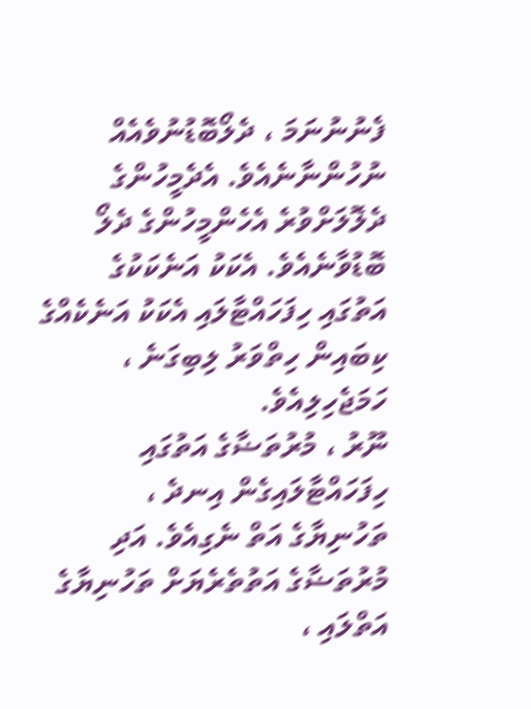ފެނުނުނަމަ ، ދެލޯބޮޑުނުވެއެއް ނުހުންނާނެއެވެ. އެދެމީހުންގެ ދެލޮލަށްވުރެ އެހެންމީހުންގެ ދެލޯ ބޮޑުވާނެއެވެ. އެކަކު އަނެކަކުގެ އަތުގައި ހިފަހައްޓާލައި އެކަކު އަނެކެއްގެ ކިބައިން ހިތްވަރު ލިބިގަނެ ، ހަމަޖެހިލިއެވެ.
ނޫރު ، މުރުތަޟާގެ އަތުގައި ހިފަހައްޓާލައިގެން އިނދެ ، ތަހުނިޔާގެ އަތް ނެގިއެވެ. އަދި މުރުތަޟާގެ އަތުތެރެޔަށް ތަހުނިޔާގެ އަތްލައި ،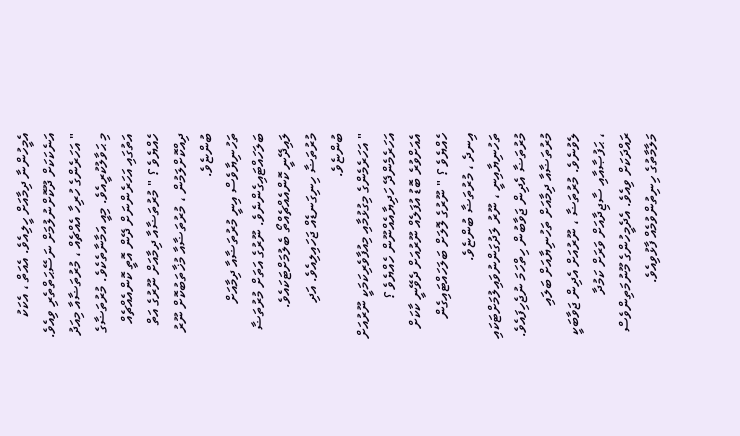އެމީހުންނާ ދިމާއަށް ހީލިއެވެ. އެއަތް ، އެކަކު އަނެކަކަށް ދޫކޮށްނުލުމަށް ނަސޭޙަތްތެރި ވިއެވެ.
" އަހަރެންގެ ހުރިހާ އެއްޗެއް ، މުރުތަޟާއާ މިއަދު މި ޙަވާލުކުރީއެވެ. މިއީ އަމާނާތެކެވެ. މުރުތަޟާގެ އަތުގައި އަހަރެންނަށް ދޭން އޮތީ ކޮންއެއްޗެއް ހެއްޔެވެ ؟ " މުރުތަޟާއާ ދިމާއަށް ނޫރުގެ އަތް ދިއްކޮށްލަމުން ، މުރުތަޟާއާ މުޚާތަބުކޮށް ނޫރު ބުންޏެވެ.
ތަހުނިޔާވެސް އިނީ މުރުތަޟާއާ ދިމާއަށް ބަލަހައްޓައިގެންނެވެ. ނޫރުގެ އަތަށް މުރުތަޟާ ލައިދޭނީ ކޮންއެއްޗެއްތޯ ބެލުމަށްޓަކައެވެ. މުރުތަޟާ ހިނިގަނޑެއް ޖަހައިލިއެވެ. އަދި ބުންޏެވެ.
" އަހަރެމެންގެ މިގުޅުމާއި މިއުފާވެރިކަމަކީ ނޫރުއަށް އަހަރެމެންދޭ ހަދިޔާއެއްނޫން ހެއްޔެވެ ؟ އެއަށްވުރެ ބޮޑު އުފަލެއް ނޫރުއަށް ދެވޭނީ ކާކަށް ހެއްޔެވެ ؟ " ނޫރުގެ ލޮލަށް ބަލަހައްޓައިގެން އިނދެ ، މުރުތަޟާ ބުންޏެވެ.
ތަހުނިޔާއިނީ ، ނޫރު ލަދުގަންނުވައިލުމަށްޓަކައި މުރުތަޟާ އެދިން ޖަވާބުން ހިތްހަމަ ނުޖެހިފައެވެ. މުރުތަޟާއާ ދިމާއަށް ތަހުނިޔާއަށް ބަލައި ލެވުނެވެ. މުރުތަޟާ ، ނޫރުއަށް އެދިން ޖަވާބަކީ ، ޙަފުޞާއާއި ސާޖިދާއަށް ވަރަށް ކަމުދާ ރައްދަކަށް ވިއެވެ. އެދެމީހުންގެ މޫނުމަތިންވެސް މަލާމާތުގެ ހިނިތުންވުމެއް ފާޅުވިއެވެ.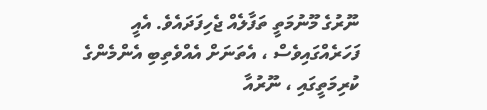ނޫރުގެ މޫނުމަތީ ތަފާލެއް ޖެހިފަދައެވެ. އެއީ ފަހަރެއްގައިވެސް ، އެތަނަށް އެއްވެތިބި އެންމެންގެ ކުރިމަތީގައި ، ނޫރުއާ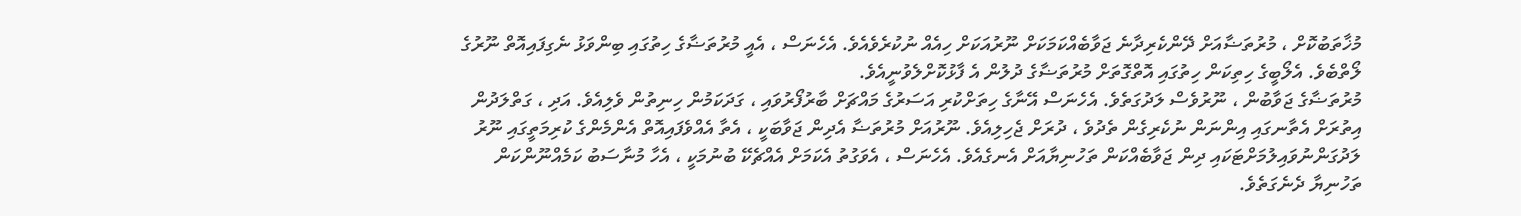މުޚާތަބުކޮށް ، މުރުތަޟާއަށް ދޭންކެރިދާނެ ޖަވާބެއްކަމަކަށް ނޫރުއަކަށް ހިއެއް ނުކުރެވެއެވެ. އެހެނަސް ، އެއީ މުރުތަޟާގެ ހިތުގައި ބިންވަޅު ނެގިފައިއޮތް ނޫރުގެ ލޯތްބެވެ. އެލޯބީގެ ހިތިކަން ހިތުގައި އޮތްގޮތަށް މުރުތަޟާގެ ދުލުން އެ ފާޅުކޮށްލެވުނީއެވެ.
މުރުތަޟާގެ ޖަވާބުން ، ނޫރުވެސް ލަދުގަތެވެ. އެހެނަސް އޭނާގެ ހިތަށްކުރި އަސަރުގެ މައްޗަށް ބާރުފޯރުވައި ، ގަދަކަމުން ހިނިތުން ވެލިއެވެ. އަދި ، ގަތްލަދުން އިތުރަށް އެތާނގައި އިންނަން ނުކެރިގެން ތެދުވެ ، ދުރަށް ޖެހިލިއެވެ. ނޫރުއަށް މުރުތަޟާ އެދިން ޖަވާބަކީ ، އެތާ އެއްވެފައިއޮތް އެންމެންގެ ކުރިމަތީގައި ނޫރު ލަދުގަންނުވައިލުމަށްޓަކައި ދިން ޖަވާބެއްކަން ތަހުނިޔާއަށް އެނގެއެވެ. އެހެނަސް ، އެވަގުތު އެކަމަށް އެއްޗެކޭ ބުނުމަކީ ، އެހާ މުނާސަބު ކަމެއްނޫންކަން ތަހުނިޔާ ދެނެގަތެވެ.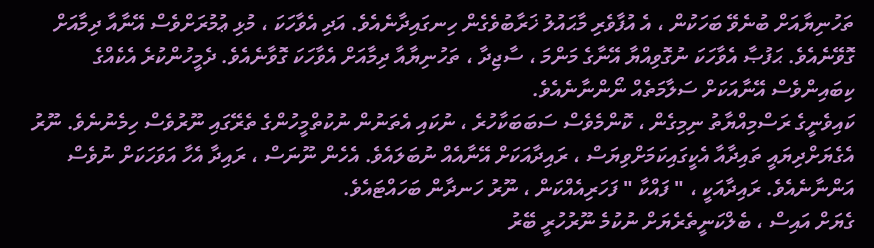ތަހުނިޔާއަށް ބުނެވޭ ބަހަކުން ، އެ އުފާވެރި މާޙައުލު ޚަރާބުވެގެން ހިނގައިދާނެއެވެ. އަދި އެވާހަކަ ، މުޅި ޢުމުރަށްވެސް އޭނާއާ ދިމާއަށް ގޮވޭނެއެވެ. ޙަފުޞާ އެވާހަކަ ނުގޮވިއްޔާ އޭނާގެ މަންމަ ، ސާޖިދާ ، ތަހުނިޔާއާ ދިމާއަށް އެވާހަކަ ގޮވާނެއެވެ. ދެމީހުންކުރެ އެކެއްގެ ކިބައިންވެސް އޭނާއަކަށް ސަލާމަތެއް ނޯންނާނެއެވެ.
ކައިވެނީގެ ރަސްމިއްޔާތު ނިމިގެން ، ކޮންމެވެސް ސަބަބަކާހުރެ ، ނުކައި އެތަނުން ނުކުތްމީހުންގެ ތެރޭގައި ނޫރުވެސް ހިމެނުނެވެ. ނޫރު އެގެޔަށްދިޔައީ ތައިދާއާ އެކީގައިކަމަށްވިޔަސް ، ރައިދާއަކަށް އޭނާއެއް ނުބަލައެވެ. އެހެން ނޫނަސް ، ރައިދާ އެހާ އަވަހަކަށް ނުވެސް އަންނާނެއެވެ. ރައިދާއަކީ ، " ފައްކާ " ފަހަރިއެއްކަން ، ނޫރު ހަނދާން ބަހައްޓައެވެ.
ގެޔަށް އައިސް ، ބެލްކަނީތެރެޔަށް ނުކުމެ ނޫރުހުރީ ބޭރު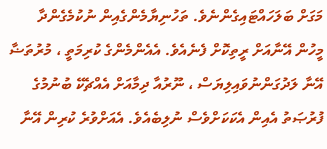މަގަށް ބަލަހައްޓައިގެންނެވެ. ތަހުނިޔާމެންގެއިން ނުކުމެގެންދާ މީހުން އޭނާއަށް ރީތިކޮށް ފެނެއެވެ. އެއެންމެންގެ ކުރިމަތީ ، މުރުތަޟާ އޭނާ ލަދުގަންނުވައިލިޔަސް ، ނޫރުއާ ދިމާއަށް އެއްޗެކޭ ބުނުމުގެ ފުރުޞަތު އެއިން އެކަކަށްވެސް ނުލިބެއެވެ. އެއަށްވުރެ ކުރިން އޭނާ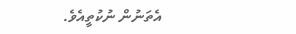އެތަނުން ނުކުތީއެވެ.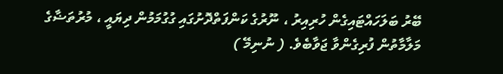ބޭރު ބަލަހައްޓައިގެން ހުރިއިރު ، ނޫރުގެ ކަންފަތްދޮށުގައި ގުގުމަމުން ދިޔައީ ، މުރުތަޟާގެ މަލާމާތުން ފުރިގެންވާ ޖަވާބެވެ. ( ނުނިމޭ )